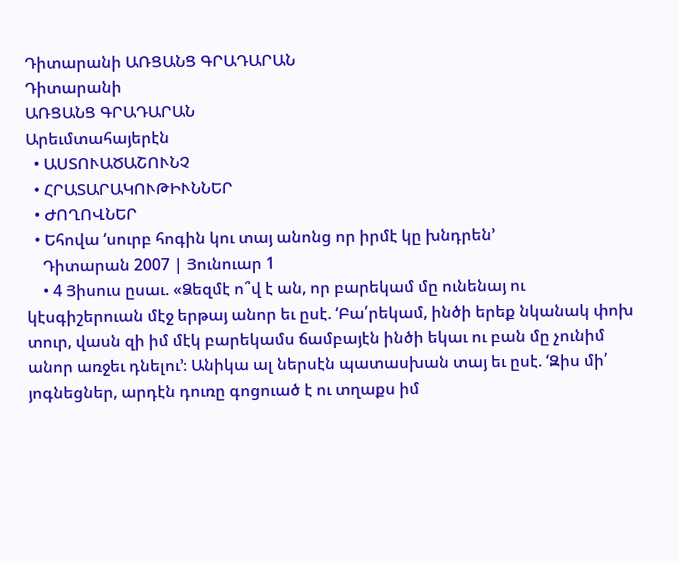Դիտարանի ԱՌՑԱՆՑ ԳՐԱԴԱՐԱՆ
Դիտարանի
ԱՌՑԱՆՑ ԳՐԱԴԱՐԱՆ
Արեւմտահայերէն
  • ԱՍՏՈՒԱԾԱՇՈՒՆՉ
  • ՀՐԱՏԱՐԱԿՈՒԹԻՒՆՆԵՐ
  • ԺՈՂՈՎՆԵՐ
  • Եհովա ‘սուրբ հոգին կու տայ անոնց որ իրմէ կը խնդրեն’
    Դիտարան 2007 | Յունուար 1
    • 4 Յիսուս ըսաւ. «Ձեզմէ ո՞վ է ան, որ բարեկամ մը ունենայ ու կէսգիշերուան մէջ երթայ անոր եւ ըսէ. ‘Բա՛րեկամ, ինծի երեք նկանակ փոխ տուր, վասն զի իմ մէկ բարեկամս ճամբայէն ինծի եկաւ ու բան մը չունիմ անոր առջեւ դնելու’։ Անիկա ալ ներսէն պատասխան տայ եւ ըսէ. ‘Զիս մի՛ յոգնեցներ, արդէն դուռը գոցուած է ու տղաքս իմ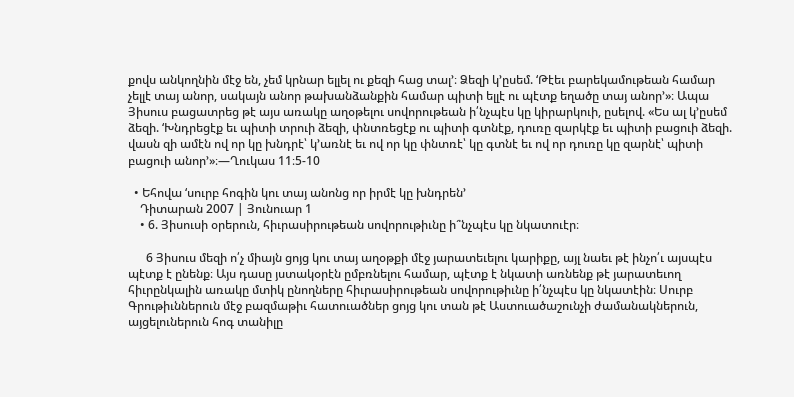քովս անկողնին մէջ են, չեմ կրնար ելլել ու քեզի հաց տալ’։ Ձեզի կ’ըսեմ. ‘Թէեւ բարեկամութեան համար չելլէ տայ անոր, սակայն անոր թախանձանքին համար պիտի ելլէ ու պէտք եղածը տայ անոր’»։ Ապա Յիսուս բացատրեց թէ այս առակը աղօթելու սովորութեան ի՛նչպէս կը կիրարկուի, ըսելով. «Ես ալ կ’ըսեմ ձեզի. ‘Խնդրեցէք եւ պիտի տրուի ձեզի, փնտռեցէք ու պիտի գտնէք, դուռը զարկէք եւ պիտի բացուի ձեզի. վասն զի ամէն ով որ կը խնդրէ՝ կ’առնէ եւ ով որ կը փնտռէ՝ կը գտնէ եւ ով որ դուռը կը զարնէ՝ պիտի բացուի անոր’»։—Ղուկաս 11։5-10

  • Եհովա ‘սուրբ հոգին կու տայ անոնց որ իրմէ կը խնդրեն’
    Դիտարան 2007 | Յունուար 1
    • 6. Յիսուսի օրերուն, հիւրասիրութեան սովորութիւնը ի՞նչպէս կը նկատուէր։

      6 Յիսուս մեզի ո՛չ միայն ցոյց կու տայ աղօթքի մէջ յարատեւելու կարիքը, այլ նաեւ թէ ինչո՛ւ այսպէս պէտք է ընենք։ Այս դասը յստակօրէն ըմբռնելու համար, պէտք է նկատի առնենք թէ յարատեւող հիւրընկալին առակը մտիկ ընողները հիւրասիրութեան սովորութիւնը ի՛նչպէս կը նկատէին։ Սուրբ Գրութիւններուն մէջ բազմաթիւ հատուածներ ցոյց կու տան թէ Աստուածաշունչի ժամանակներուն, այցելուներուն հոգ տանիլը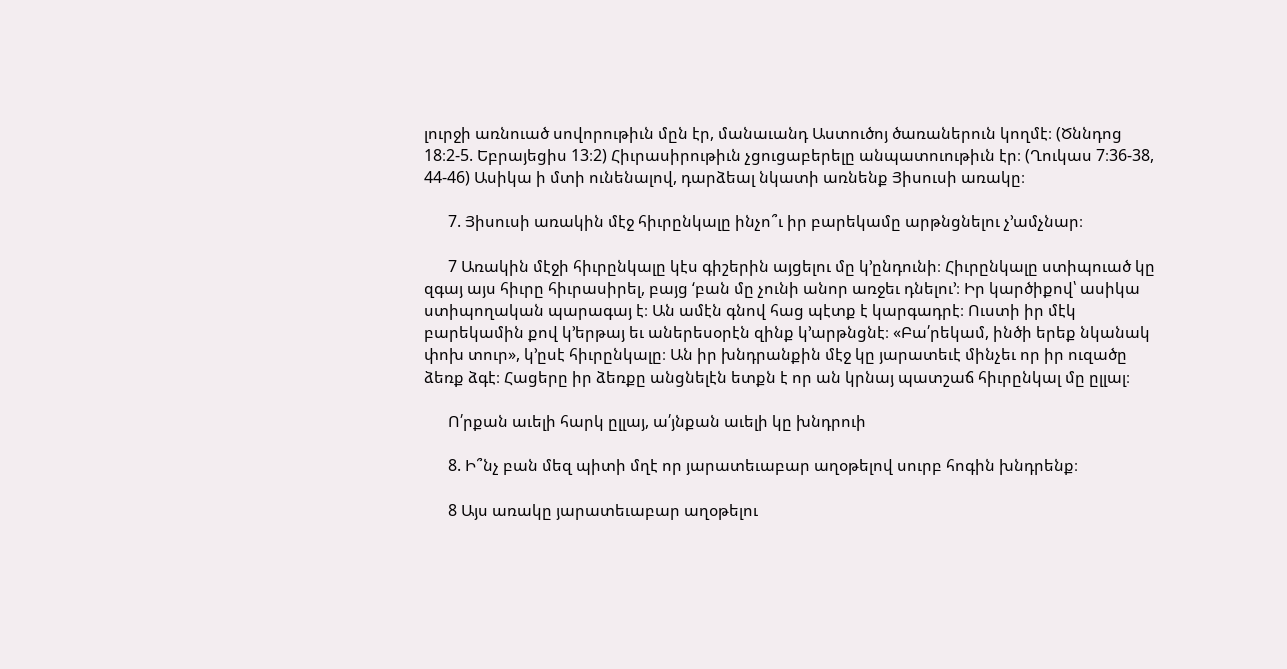լուրջի առնուած սովորութիւն մըն էր, մանաւանդ Աստուծոյ ծառաներուն կողմէ։ (Ծննդոց 18։2-5. Եբրայեցիս 13։2) Հիւրասիրութիւն չցուցաբերելը անպատուութիւն էր։ (Ղուկաս 7։36-38, 44-46) Ասիկա ի մտի ունենալով, դարձեալ նկատի առնենք Յիսուսի առակը։

      7. Յիսուսի առակին մէջ հիւրընկալը ինչո՞ւ իր բարեկամը արթնցնելու չ’ամչնար։

      7 Առակին մէջի հիւրընկալը կէս գիշերին այցելու մը կ’ընդունի։ Հիւրընկալը ստիպուած կը զգայ այս հիւրը հիւրասիրել, բայց ‘բան մը չունի անոր առջեւ դնելու’։ Իր կարծիքով՝ ասիկա ստիպողական պարագայ է։ Ան ամէն գնով հաց պէտք է կարգադրէ։ Ուստի իր մէկ բարեկամին քով կ’երթայ եւ աներեսօրէն զինք կ’արթնցնէ։ «Բա՛րեկամ, ինծի երեք նկանակ փոխ տուր», կ’ըսէ հիւրընկալը։ Ան իր խնդրանքին մէջ կը յարատեւէ մինչեւ որ իր ուզածը ձեռք ձգէ։ Հացերը իր ձեռքը անցնելէն ետքն է որ ան կրնայ պատշաճ հիւրընկալ մը ըլլալ։

      Ո՛րքան աւելի հարկ ըլլայ, ա՛յնքան աւելի կը խնդրուի

      8. Ի՞նչ բան մեզ պիտի մղէ որ յարատեւաբար աղօթելով սուրբ հոգին խնդրենք։

      8 Այս առակը յարատեւաբար աղօթելու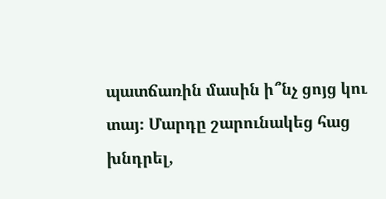պատճառին մասին ի՞նչ ցոյց կու տայ։ Մարդը շարունակեց հաց խնդրել,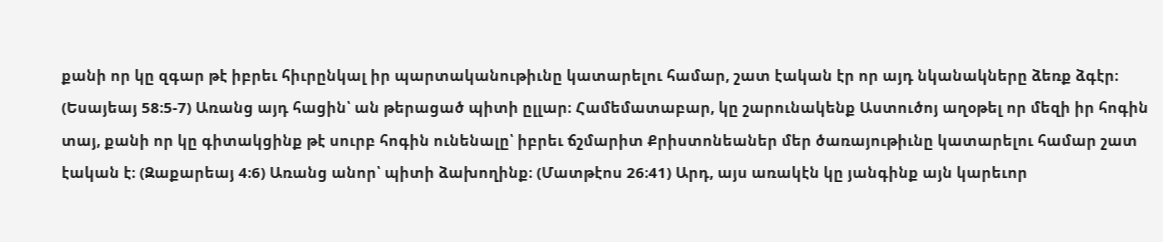քանի որ կը զգար թէ իբրեւ հիւրընկալ իր պարտականութիւնը կատարելու համար, շատ էական էր որ այդ նկանակները ձեռք ձգէր։ (Եսայեայ 58։5-7) Առանց այդ հացին՝ ան թերացած պիտի ըլլար։ Համեմատաբար, կը շարունակենք Աստուծոյ աղօթել որ մեզի իր հոգին տայ, քանի որ կը գիտակցինք թէ սուրբ հոգին ունենալը՝ իբրեւ ճշմարիտ Քրիստոնեաներ մեր ծառայութիւնը կատարելու համար շատ էական է։ (Զաքարեայ 4։6) Առանց անոր՝ պիտի ձախողինք։ (Մատթէոս 26։41) Արդ, այս առակէն կը յանգինք այն կարեւոր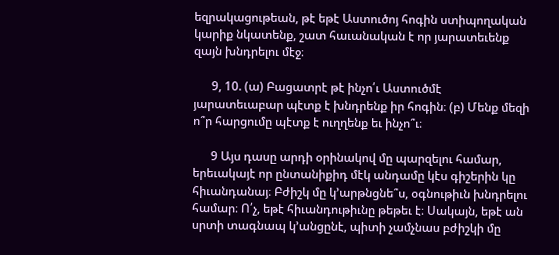եզրակացութեան, թէ եթէ Աստուծոյ հոգին ստիպողական կարիք նկատենք, շատ հաւանական է որ յարատեւենք զայն խնդրելու մէջ։

      9, 10. (ա) Բացատրէ թէ ինչո՛ւ Աստուծմէ յարատեւաբար պէտք է խնդրենք իր հոգին։ (բ) Մենք մեզի ո՞ր հարցումը պէտք է ուղղենք եւ ինչո՞ւ։

      9 Այս դասը արդի օրինակով մը պարզելու համար, երեւակայէ որ ընտանիքիդ մէկ անդամը կէս գիշերին կը հիւանդանայ։ Բժիշկ մը կ’արթնցնե՞ս, օգնութիւն խնդրելու համար։ Ո՛չ, եթէ հիւանդութիւնը թեթեւ է։ Սակայն, եթէ ան սրտի տագնապ կ’անցընէ, պիտի չամչնաս բժիշկի մը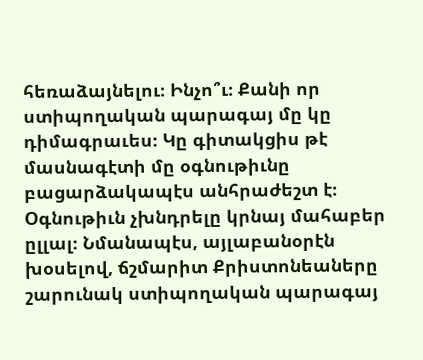հեռաձայնելու։ Ինչո՞ւ։ Քանի որ ստիպողական պարագայ մը կը դիմագրաւես։ Կը գիտակցիս թէ մասնագէտի մը օգնութիւնը բացարձակապէս անհրաժեշտ է։ Օգնութիւն չխնդրելը կրնայ մահաբեր ըլլալ։ Նմանապէս, այլաբանօրէն խօսելով, ճշմարիտ Քրիստոնեաները շարունակ ստիպողական պարագայ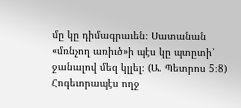մը կը դիմագրաւեն։ Սատանան «մռնչող առիւծ»ի պէս կը պտըտի՝ ջանալով մեզ կլլել։ (Ա. Պետրոս 5։8) Հոգեւորապէս ողջ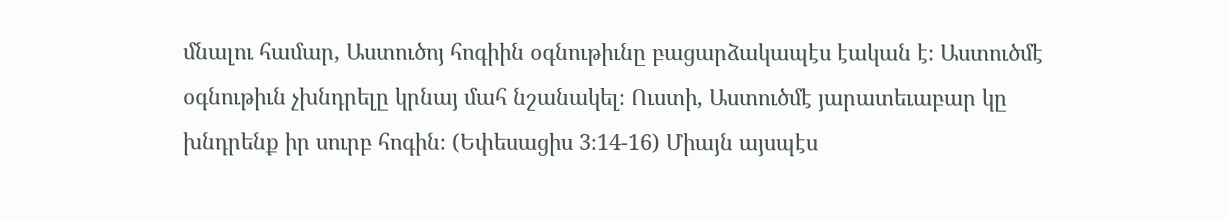մնալու համար, Աստուծոյ հոգիին օգնութիւնը բացարձակապէս էական է։ Աստուծմէ օգնութիւն չխնդրելը կրնայ մահ նշանակել։ Ուստի, Աստուծմէ յարատեւաբար կը խնդրենք իր սուրբ հոգին։ (Եփեսացիս 3։14-16) Միայն այսպէս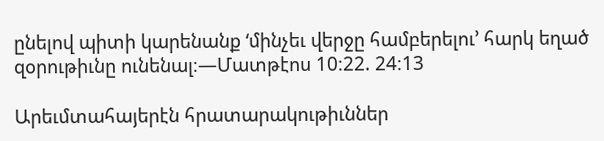ընելով պիտի կարենանք ‘մինչեւ վերջը համբերելու’ հարկ եղած զօրութիւնը ունենալ։—Մատթէոս 10։22. 24։13

Արեւմտահայերէն հրատարակութիւններ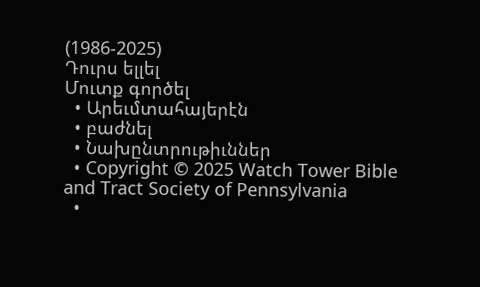(1986-2025)
Դուրս ելլել
Մուտք գործել
  • Արեւմտահայերէն
  • բաժնել
  • Նախընտրութիւններ
  • Copyright © 2025 Watch Tower Bible and Tract Society of Pennsylvania
  •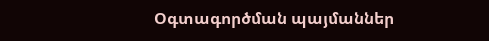Օգտագործման պայմաններ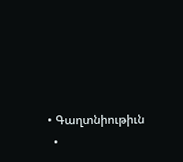• Գաղտնիութիւն
  •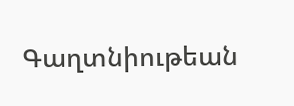Գաղտնիութեան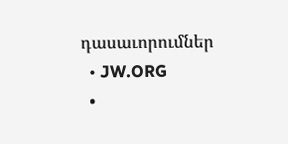դասաւորումներ
  • JW.ORG
  •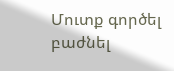Մուտք գործել
բաժնել